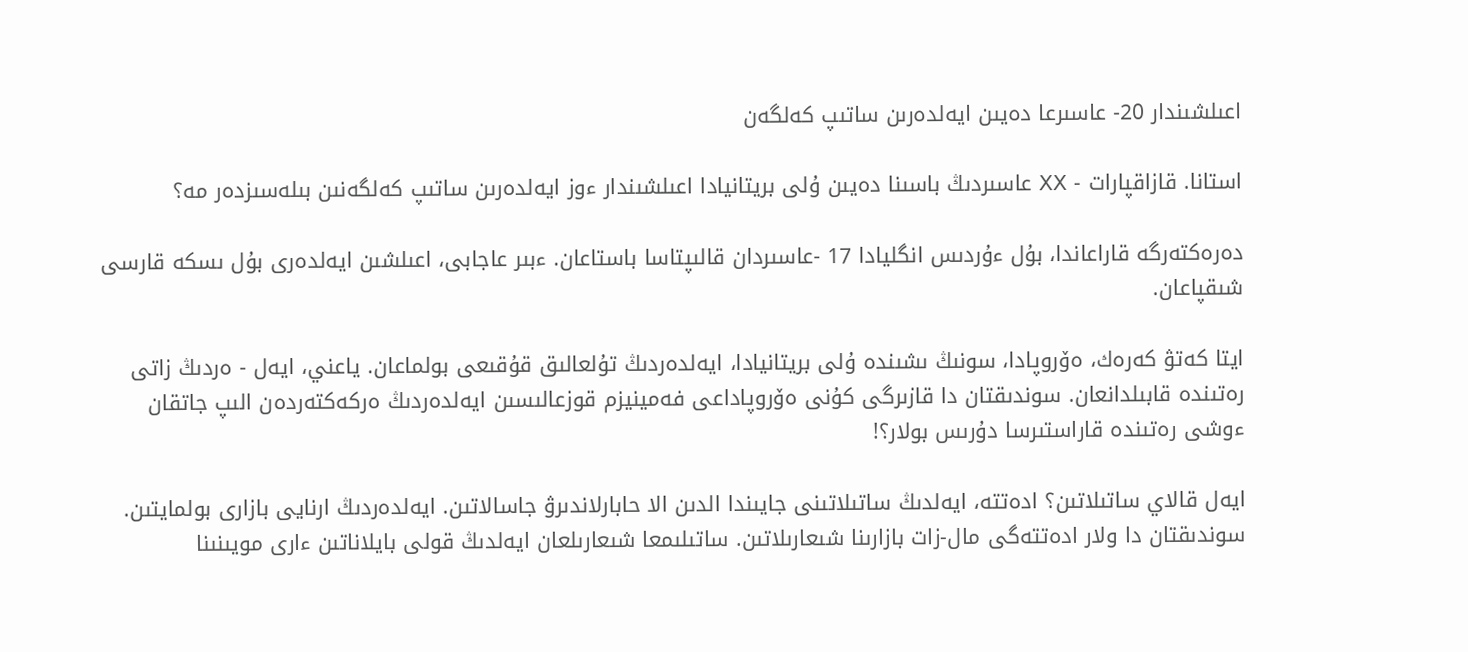اعىلشىندار 20- عاسىرعا دەيىن ايەلدەرىن ساتىپ كەلگەن

استانا. قازاقپارات - ⅩⅩ عاسىردىڭ باسىنا دەيىن ۇلى بريتانيادا اعىلشىندار ءوز ايەلدەرىن ساتىپ كەلگەنىن بىلەسىزدەر مە؟

دەرەكتەرگە قاراعاندا، بۇل ءۇردىس انگليادا 17 -عاسىردان قالىپتاسا باستاعان. ءبىر عاجابى، اعىلشىن ايەلدەرى بۇل ىسكە قارسى شىقپاعان.

ايتا كەتۋ كەرەك، ەۆروپادا، سونىڭ ىشىندە ۇلى بريتانيادا، ايەلدەردىڭ تۇلعالىق قۇقىعى بولماعان. ياعني، ايەل - ەردىڭ زاتى رەتىندە قابىلدانعان. سوندىقتان دا قازىرگى كۇنى ەۆروپاداعى فەمينيزم قوزعالىسىن ايەلدەردىڭ ەركەكتەردەن الىپ جاتقان ءوشى رەتىندە قاراستىرسا دۇرىس بولار؟!

ايەل قالاي ساتىلاتىن؟ ادەتتە، ايەلدىڭ ساتىلاتىنى جايىندا الدىن الا حابارلاندىرۋ جاسالاتىن. ايەلدەردىڭ ارنايى بازارى بولمايتىن. سوندىقتان دا ولار ادەتتەگى مال-زات بازارىنا شىعارىلاتىن. ساتىلىمعا شىعارىلعان ايەلدىڭ قولى بايلاناتىن ءارى مويىنىنا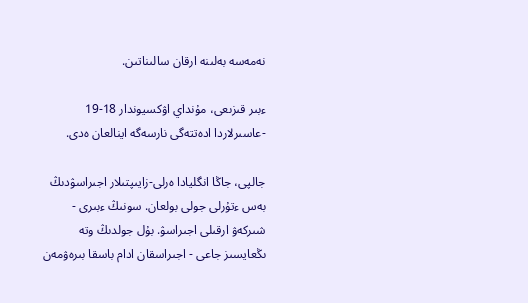نەمەسە بەلىنە ارقان سالىناتىن.

ءبىر قىزىعى، مۇنداي اۋكسيوندار 18-19 -عاسىرلاردا ادەتتەگى نارسەگە اينالعان ەدى.

جالپى، جاڭا انگليادا ەرلى-زايىپتىلار اجىراسۋدىڭ بەس ءتۇرلى جولى بولعان. سونىڭ ءبىرى - شىركەۋ ارقىلى اجىراسۋ. بۇل جولدىڭ وتە ىڭعايسىز جاعى - اجىراسقان ادام باسقا بىرەۋمەن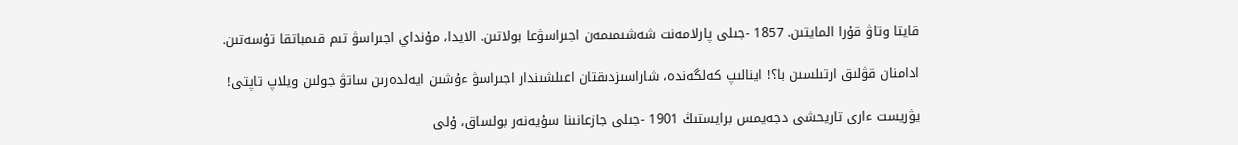قايتا وتاۋ قۇرا المايتىن. 1857 -جىلى پارلامەنت شەشىمىمەن اجىراسۋعا بولاتىن. الايدا، مۇنداي اجىراسۋ تىم قىمباتقا تۇسەتىن.

ادامنان قۋلىق ارتىلسىن با؟! اينالىپ كەلگەندە، شاراسىزدىقتان اعىلشىندار اجىراسۋ ءۇشىن ايەلدەرىن ساتۋ جولىن ويلاپ تاپتى!

يۋريست ءارى تاريحشى دجەيمس برايستىڭ 1901 -جىلى جازعانىنا سۇيەنەر بولساق، ۇلى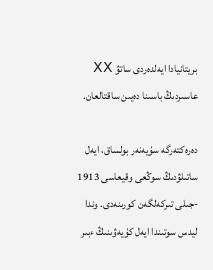بريتانيادا ايەلدەردى ساتۋ ⅩⅩ عاسىردىڭ باسىنا دەيىن ساقتالعان.

دەرەكتەرگە سۇيەنەر بولساق، ايەل ساتىلۋدىڭ سوڭعى وقيعاسى 1913 -جىلى تىركەلگەن كورىنەدى. وندا ليدس سوتىندا ايەل كۇيەۋىنىڭ ءبىر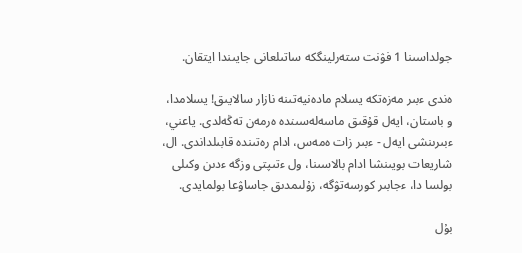جولداسىنا 1 فۋنت ستەرلينگكە ساتىلعانى جايىندا ايتقان.

ەندى ءبىر مەزەتكە يسلام مادەنيەتىنە نازار سالايىق! يسلامدا، و باستان، ايەل قۇقىق ماسەلەسىندە ەرمەن تەڭەلدى. ياعني، ءبىرىنشى ايەل - ءبىر زات ەمەس، ادام رەتىندە قابىلداندى. ال، شاريعات بويىنشا ادام بالاسىنا، ول ءتىپتى وزگە ءدىن وكىلى بولسا دا، ءجابىر كورسەتۋگە، زۇلىمدىق جاساۋعا بولمايدى.

بۇل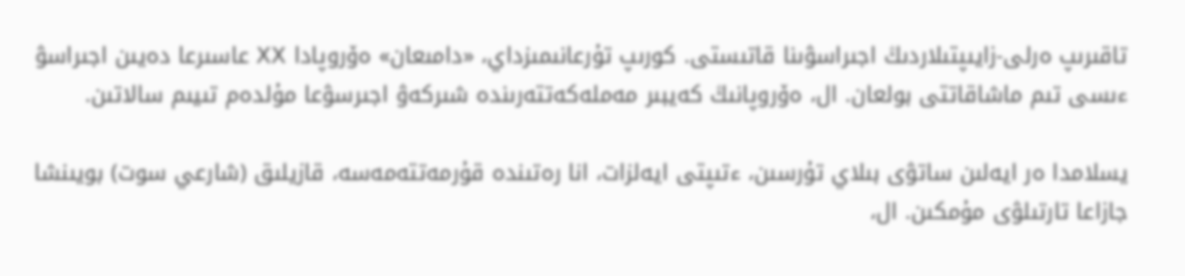تاقىرىپ ەرلى-زايىپتىلاردىڭ اجىراسۋىنا قاتىستى. كورىپ تۇرعانىمىزداي، «دامىعان» ەۆروپادا ⅩⅩ عاسىرعا دەيىن اجىراسۋ ءىسى تىم ماشاقاتتى بولعان. ال، ەۆروپانىڭ كەيبىر مەملەكەتتەرىندە شىركەۋ اجىرسۋعا مۇلدەم تىيىم سالاتىن.

يسلامدا ەر ايەلىن ساتۋى بىلاي تۇرسىن، ءتىپتى ايەلزات، انا رەتىندە قۇرمەتتەمەسە، قازيلىق (شارعي سوت) بويىنشا جازاعا تارتىلۋى مۇمكىن. ال،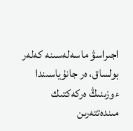اجىراسۋ ماسەلەسىنە كەلەر بولساق، ەر جانۇياسىندا ءوزىنىڭ ەركەكتىك مىندەتتەرىن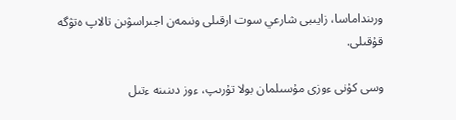ورىنداماسا، زايىبى شارعي سوت ارقىلى ونىمەن اجىراسۋىن تالاپ ەتۋگە قۇقىلى.

وسى كۇنى ءوزى مۇسىلمان بولا تۇرىپ، ءوز دىنىنە ءتىل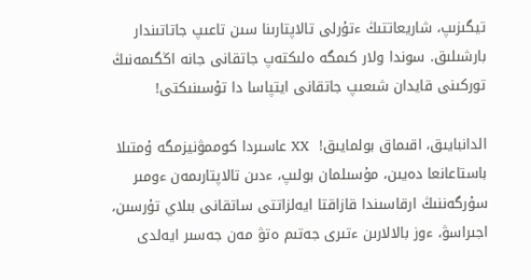تيگىزىپ، شاريعاتتىڭ ءتۇرلى تالاپتارىنا سىن تاعىپ جاتاتىندار بارشىلىق. سوندا ولار كىمگە ەلىكتەپ جاتقانى جانە اڭگىمەنىڭ توركىنى قايدان شىعىپ جاتقانى ايتپاسا دا تۇسىنىكتى!

الدانبايىق، اقىماق بولمايىق!  ⅩⅩ عاسىردا كوممۋنيزمگە ۇمتىلا باستاعانعا دەيىن، مۇسىلمان بولىپ، ءدىن تالاپتارىمەن ءومىر سۇرگەننىڭ ارقاسىندا قازاقتا ايەلزاتتى ساتقانى بىلاي تۇرسىن، اجىراسۋ، ءوز بالالارىن ءتىرى جەتىم ەتۋ مەن جەسىر ايەلدى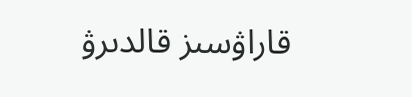قاراۋسىز قالدىرۋ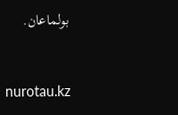بولماعان.



nurotau.kz